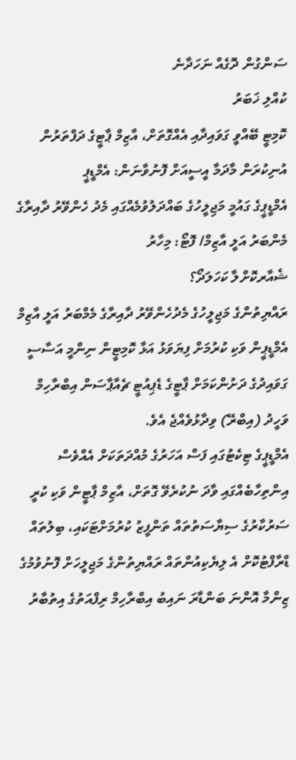ސަންގުން ދޮގެއް ނަހަދާނެ
ކުއްލި ޚަބަރު
ކޮމިޓީ ބޭއްވީ ގަވައިދާއި އެއްގޮތަށް، އާޒިމް ޕާޓީގެ ދަފްތަރުން އުނިކުރަން މާދަމާ އީސީއަށް ފޮނުވާނަން: އެމްޑީޕީ
އެމްޑީޕީގެ ގައުމީ މަޖިލީހުގެ ބައްދަލުވުމެއްގައި މެދު ހެންވޭރު ދާއިރާގެ މެންބަރު އަލީ އާޒިމް/ ފޮޓޯ: މިހާރު
ޝެއާރކޮށްލާ ކަހަލަދޯ؟
ރައްޔިތުންގެ މަޖިލީހުގެ މެދުހެންވޭރު ދާއިރާގެ މެމްބަރު އަލީ އާޒިމް އެމްޑީޕީން ވަކި ކުރުމަށް ފިޔަވަޅު އަޅާ ކޮމިޓީން ނިންމީ އަސާސީ ގަވައިދުގެ ދަށުންކަމަށް ޕާޓީގެ ޑެޕިއުޓީ ޗެއާޕާސަން އިބްރާހިމް ވަހީދު (އިބްރޭ) ވިދާޅުވެއްޖެ އެވެ.
އެމްޑީޕީގެ ޓިކެޓުގައި ފަސް އަހަރުގެ މުއްދަތަކަށް އެއްވެސް އިންތިހާބެއްގައި ވާދަ ނުކުރެވޭ ގޮތަށް، އާޒިމް ޕާޓީން ވަކި ކުރީ ސަރުކާރުގެ ސިޔާސަތުތައް ތަންފީޒު ކުރުމަށްޓަކައި، ބިލުތައް ޑްރާފްޓުކޮށް އެ ލިޔެކިއުންތައް ރައްޔިތުންގެ މަޖިލީހަށް ފޮނުވުމުގެ ޒިންމާ އޮންނަ ބަންޑާރަ ނައިބު އިބްރާހިމް ރިފްއަތުގެ އިތުބާރު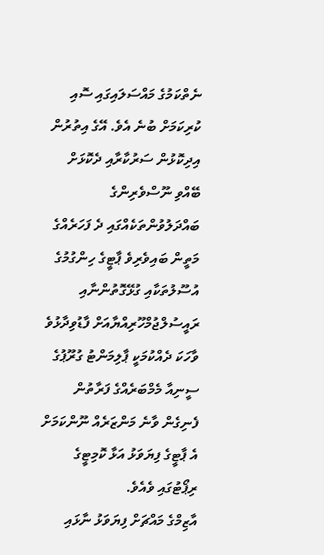ނެތްކަމުގެ މައްސަލައިގައި ސޮއި ކުރިކަމަށް ބުނެ އެވެ. އޭގެ އިތުރުން އިދިކޮޅުން ސަރުކާރާއި ދެކޮޅަށް ބޭއްވި ނޫސްވެރިންގެ ބައްދަލުވުންތަކެއްގައި ދެ ފަހަރެއްގެ މަތީން ބައިވެރިވެ ޕާޓީގެ ހިންގުމުގެ އުސޫލުތަކާއި ގުޅޭގޮތުންނާއި ރައީސުލްޖުމްހޫރިއްޔާއަށް ފާޑުވިދާޅުވެ ވާހަކަ ދެއްކުމަކީ ޕާލިމަންޓު ގުރޫޕުގެ ސީނިއާ މެމްބަރެއްގެ ފަރާތުން ފެނިގެން ވާނެ މަންޒަރެއް ނޫންކަމަށް އެ ޕާޓީގެ ފިޔަވަޅު އަޅާ ކޮމިޓީގެ ރިޕޯޓުގައި ވެއެވެ.
އާޒިމްގެ މައްޗަށް ފިޔަވަޅު ނާޅައި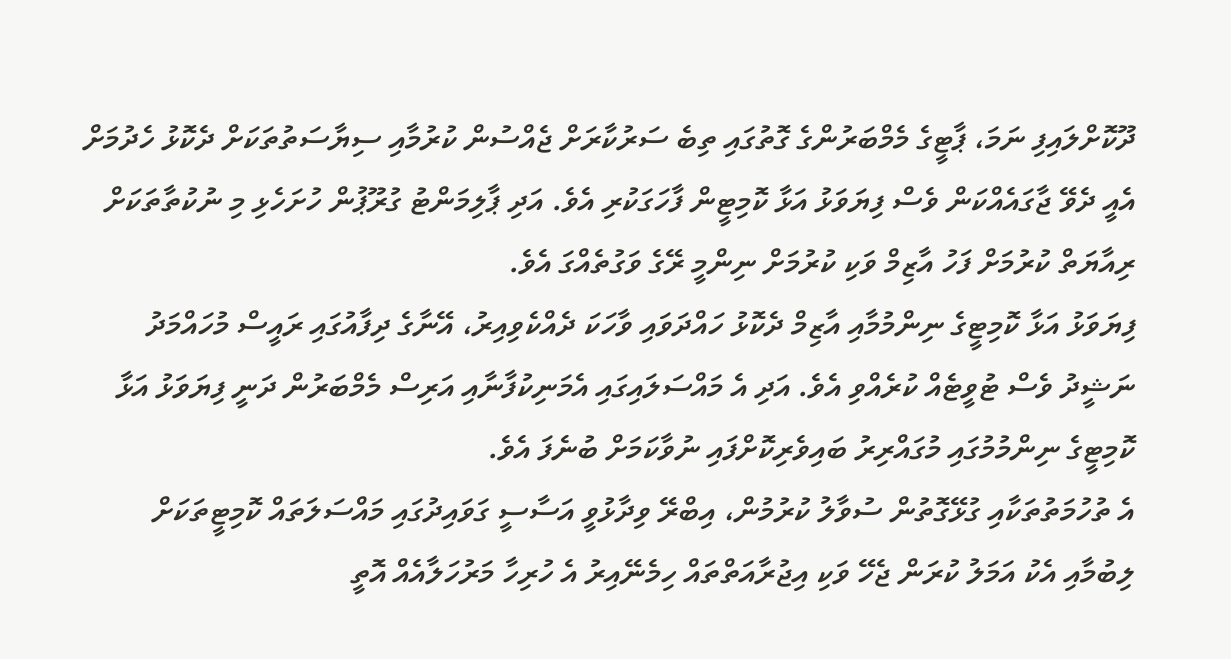ދޫކޮށްލައިފި ނަމަ، ޕާޓީގެ މެމްބަރުންގެ ގޮތުގައި ތިބެ ސަރުކާރަށް ޖެއްސުން ކުރުމާއި ސިޔާސަތުތަކަށް ދެކޮޅު ހެދުމަށް އެއީ ދެވޭ ޖާގައެއްކަން ވެސް ފިޔަވަޅު އަޅާ ކޮމިޓީން ފާހަގަކުރި އެވެ. އަދި ޕާލިމަންޓު ގުރޫޕުން ހުށަހެޅި މި ނުކުތާތަކަށް ރިއާޔަތް ކުރުމަށް ފަހު އާޒިމް ވަކި ކުރުމަށް ނިންމީ ރޭގެ ވަގުތެއްގަ އެވެ.
ފިޔަވަޅު އަޅާ ކޮމިޓީގެ ނިންމުމާއި އާޒިމް ދެކޮޅު ހައްދަވައި ވާހަކަ ދެއްކެވިއިރު، އޭނާގެ ދިފާއުގައި ރައީސް މުހައްމަދު ނަޝީދު ވެސް ޓުވީޓެއް ކުރެއްވި އެވެ. އަދި އެ މައްސަލައިގައި އެމަނިކުފާނާއި އަރިސް މެމްބަރުން ދަނީ ފިޔަވަޅު އަޅާ ކޮމިޓީގެ ނިންމުމުގައި މުގައްރިރު ބައިވެރިކޮށްފައި ނުވާކަމަށް ބުނެފަ އެވެ.
އެ ތުހުމަތުތަކާއި ގުޅޭގޮތުން ސުވާލު ކުރުމުން، އިބްރޭ ވިދާޅުވީ އަސާސީ ގަވައިދުގައި މައްސަލަތައް ކޮމިޓީތަކަށް ލިބުމާއި އެކު އަމަލު ކުރަން ޖެހޭ ވަކި އިޖުރާއަތްތައް ހިމެނޭއިރު އެ ހުރިހާ މަރުހަލާއެއް އޮތީ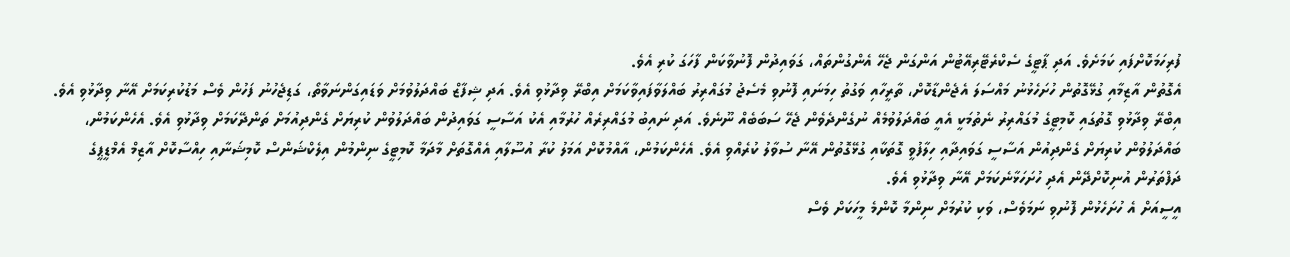ފުރިހަމަކޮށްފައި ކަމަށެވެ. އަދި ޕާޓީގެ ސެކްރެޓޭރިއޭޓުން އަންގަން ޖެހޭ އެންގުންތައް، ގަވައިދުން ފޮނުވާކަން ފާހަގަ ކުރި އެވެ.
އެގޮތުން އާޒިމާއި ގުޅޭގޮތުން ހުށަހެޅުނު މައްސަލަ އެޖެންޑާކޮށް، ތާރީހާއި ވަގުތު ހިމަނައި ފޮނުވި މެސެޖު މުގައްރިރު ބައްލަވާފައިވާކަމަށް އިބްރޭ ވިދާޅުވި އެވެ. އަދި ޝިފާޒް ބައްދަލުވުމަށް ވަޑައިގަންނަވާތޯ، ގަޑިޖެހުނު ފަހުން ވެސް މަޑުކުރިކަމަށް އޭނާ ވިދާޅުވި އެވެ.
އިބްރޭ ވިދާޅުވި ގޮތުގައި ކޮމިޓީގެ މުގައްރިރު ނެތުމަކީ އެއީ ބައްދަލުވުމެއް ނުގެންދެވެން ޖެހޭ ސަބަބެއް ނޫނެވެ. އަދި ނައިބު މުގައްރިރެއް ހުރުމާއި އެކު އަސާސީ ގަވައިދުން ބައްދަލުވުން ކުރިޔަށް ގެންދިއުމަށް ތަންދޭކަމަށް ވިދާޅުވި އެވެ. އެހެންކަމުން، ބައްދަލުވުން ކުރިޔަށް ގެންދިއުން އަސާސީ ގަވައިދާއި ހިލާފުވީ ގޮތަކާއި ގުޅޭގޮތުން އޭނާ ސުވާލު ކުރެއްވި އެވެ. އެހެންކަމުން، އާއްމުކޮށް އަމަލު ކުރާ އުސޫލާއި އެއްގޮތަށް މާދަމާ ކޮމިޓީގެ ނިންމުން އިލެކްޝަންސް ކޮމިޝަނާއި ހިއްސާކޮށް އާޒިމް އެމްޑީޕީގެ ދަފްތަރުން އުނިކޮށްދޭން އެދި ހުށަހަޅާނެކަމަށް އޭނާ ވިދާޅުވި އެވެ.
އީސީއަށް އެ ހުށަހެޅުން ފޮނުވި ނަމަވެސް، ވަކި ކުރުމަށް ނިންމާ ކޮންމެ މީހަކަށް ވެސް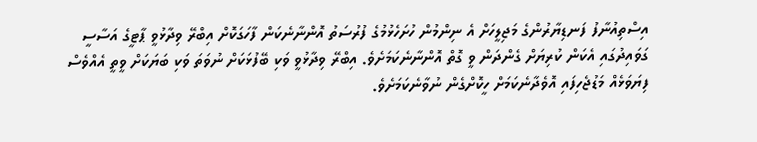އިސްތިއުނާފު ފަނޑިޔާރުންގެ މަޖިލީހަށް އެ ނިންމުން ހުށަހެޅުމުގެ ފުރުސަތު އޮންނާނެކަން ފާހަގަކޮށް އިބްރޭ ވިދާޅުވީ ޕާޓީގެ އަސާސީ ގަވައިދުގައި އެކަން ކުރިޔަށް ގެންދަން ވީ ގޮތް އޮންނާނެކަމަށެވެ. އިބްރޭ ވިދާޅުވީ ވަކި ބޭފުޅަކަށް ނުވަތަ ވަކި ބަޔަކަށް ވީތީ އެއްވެސް ފިޔަވަޅެއް މަޑުޖެހިފައި އޮވެދާނެކަމަށް ހީކޮށްގެން ނުވާނެކަމަށެވެ.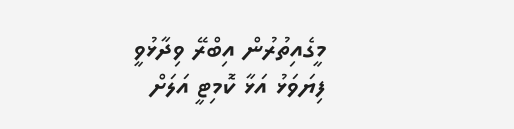މީގެއިތުރުން އިބްރޭ ވިދާޅުވީ ފިޔަވަޅު އަޅާ ކޮމިޓީ އަލަށް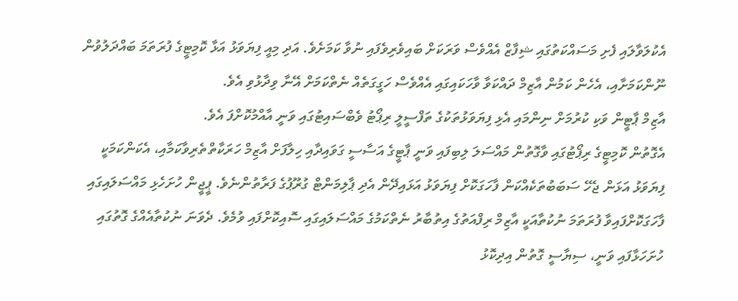އެކުލަވާލައި ފެށި މަސައްކަތުގައި ޝިފާޒް އެއްވެސް ވަރަކަށް ބައިވެރިވެފައި ނުވާ ކަމަށެވެ. އަދި މިއީ ފިޔަވަޅު އަޅާ ކޮމިޓީގެ ފުރަތަމަ ބައްދަލުވުން ނޫންކަމަށާއި، އެހެން ކަމުން އާޒިމް ދައްކަވާ ވާހަކައިގައި އެއްވެސް ހަގީގަތެއް ނެތްކަމަށް އޭނާ ވިދާޅުވި އެވެ.
އާޒިމް ޕާޓީން ވަކި ކުރުމަށް ނިންމައި އެޅި ފިޔަވަޅުތަކުގެ ތަފްސީލީ ރިޕޯޓު ވެބްސައިޓުގައި ވަނީ އާއްމުކޮށްފަ އެވެ.
އެގޮތުން ކޮމިޓީގެ ރިޕޯޓުގައި ވާގޮތުން މައްސަލަ ލިބިފައި ވަނީ ޕާޓީގެ އަސާސީ ގަވައިދާއި ހިލާފަށް އާޒިމް ހަރަކާތްތެރިވާކަމާއި، އެކަންކަމަކީ ފިޔަވަޅު އަޅަން ޖެހޭ ސަބަބުތަކެއްކަން ފާހަގަކޮށް ފިޔަވަޅު އަޅައިދޭން އެދި ޕާލިމަންޓް ގުރޫޕުގެ ފަރާތުންނެވެ. ޕީޖީން ހުށަހެޅި މައްސަލައިގައި ފާހަގަކޮށްފައިވާ ފުރަތަމަ ނުކުތާއަކީ އާޒިމް ރިފްއަތުގެ އިތުބާރު ނެތްކަމުގެ މައްސަލައިގައި ސޮއިކޮށްފައި ވުމެވެ. ދެވަނަ ނުކުތާއެއްގެ ގޮތުގައި ހުށަހަޅާފައި ވަނީ، ސިޔާސީ ގޮތުން އިދިކޮޅު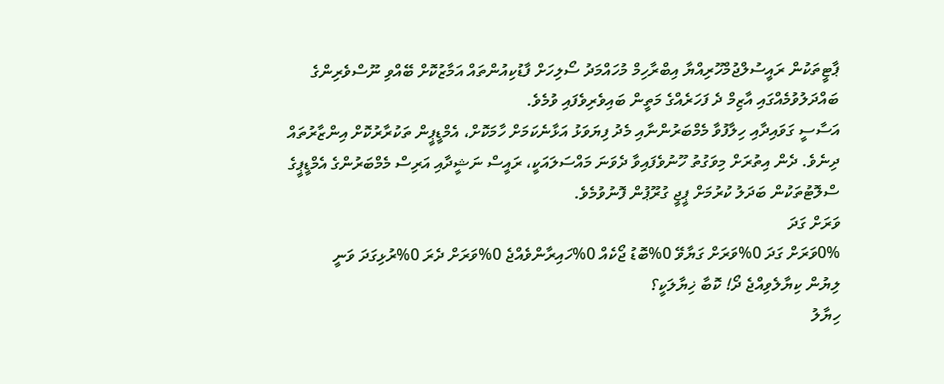ޕާޓީތަކުން ރައީސުލްޖުމްހޫރިއްޔާ އިބްރާހިމް މުހައްމަދު ސޯލިހަށް ފާޑުކިއުންތައް އަމާޒުކޮށް ބޭއްވި ނޫސްވެރިންގެ ބައްދަލުވުމެއްގައި އާޒިމް ދެ ފަހަރެއްގެ މަތީން ބައިވެރިވެފައި ވުމެވެ.
އަސާސީ ގަވައިދާއި ހިލާފުވާ މެމްބަރުންނާއި މެދު ފިޔަވަޅު އަޅާނެކަމަށް ހާމަކޮށް، އެމްޑީޕީން ތަކުރާރުކޮށް އިންޒާރުތައް ދިނެވެ. ދެން އިތުރަށް މިވަގުތު ހޫނުވެފައިވާ ދެވަނަ މައްސަލައަކީ، ރައީސް ނަޝީދާއި އަރިސް މެމްބަރުންގެ އެމްޑީޕީގެ ސްލޮޓުތަކުން ބަދަލު ކުރުމަށް ޕީޖީ ގުރޫޕުން ފޮނުވުމެވެ.
ވަރަށް ގަދަ
0%ވަރަށް ގަދަ 0%ވަރަށް ގަޔާވޭ 0%ބޮޑު ޖޯކެއް 0%ހައިރާންވެއްޖެ 0%ވަރަށް ދެރަ 0%ރުޅިގަދަ ވަނީ
ލިޔުން ކިޔާލެވިއްޖެ ދޯ! ކޮބާ ޚިޔާލަކީ؟
ހިޔާލު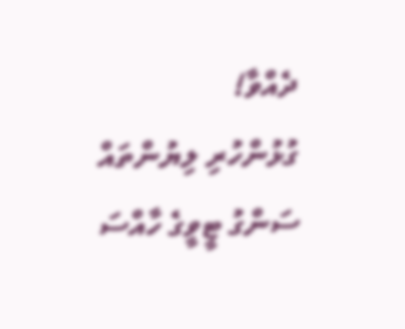ދެއްވާ!
ގުޅުންހުރި ލިޔުންތައް
ސަންގު ޓީވީގެ ހާއްސަ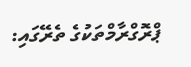ޕްރޮގްރާމްތަކުގެ ތެރޭގައި: